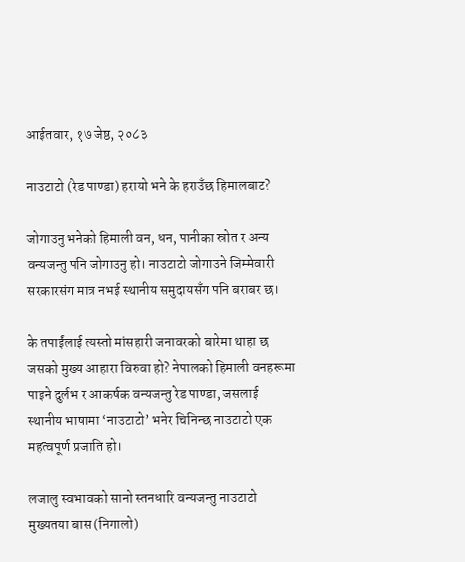आईतवार, १७ जेष्ठ, २०८३

नाउटाटो (रेड पाण्डा) हरायो भने के हराउँछ हिमालबाट?

जोगाउनु भनेको हिमाली वन, धन, पानीका स्रोत र अन्य वन्यजन्तु पनि जोगाउनु हो। नाउटाटो जोगाउने जिम्मेवारी सरकारसंग मात्र नभई स्थानीय समुदायसँग पनि बराबर छ।

के तपाईंलाई त्यस्तो मांसहारी जनावरको बारेमा थाहा छ जसको मुख्य आहारा विरुवा हो? नेपालको हिमाली वनहरूमा पाइने दुर्लभ र आकर्षक वन्यजन्तु रेड पाण्डा, जसलाई स्थानीय भाषामा ‘नाउटाटो’ भनेर चिनिन्छ नाउटाटो एक महत्वपूर्ण प्रजाति हो।

लजालु स्वभावको सानो स्तनधारि वन्यजन्तु नाउटाटो मुख्यतया बास (निगालो)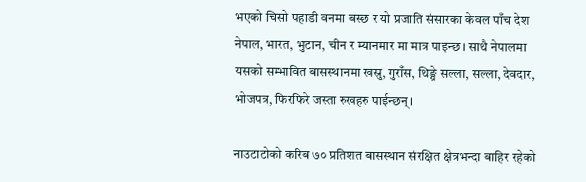भएको चिसो पहाडी वनमा बस्छ र यो प्रजाति संसारका केवल पाँच देश नेपाल, भारत, भुटान, चीन र म्यानमार मा मात्र पाइन्छ। साथै नेपालमा यसको सम्भावित बासस्थानमा खस्रु, गुराँस, थिङ्ग्रे सल्ला, सल्ला, देवदार, भोजपत्र, फिरफिरे जस्ता रुखहरु पाईन्छन्।

नाउटाटोको करिब ७० प्रतिशत बासस्थान संरक्षित क्षेत्रभन्दा बाहिर रहेको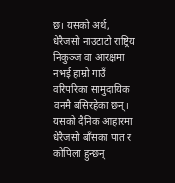छ। यसको अर्थ, धेरैजसो नाउटाटो राष्ट्रिय निकुञ्ज वा आरक्षमा नभई हाम्रो गाउँ वरिपरिका सामुदायिक वनमै बसिरहेका छन्। यसको दैनिक आहारमा धेरैजसो बाँसका पात र कोपिला हुन्छन्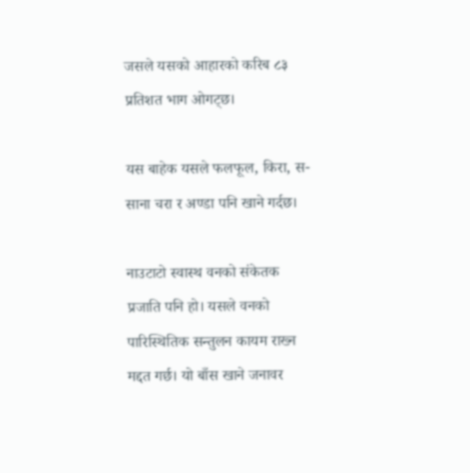जसले यसको आहारको करिब ८३ प्रतिशत भाग ओगट्छ।

यस बाहेक यसले फलफूल, किरा, स-साना चरा र अण्डा पनि खाने गर्दछ।

नाउटाटो स्वास्थ वनको संकेतक प्रजाति पनि हो। यसले वनको पारिस्थितिक सन्तुलन कायम राख्न मद्दत गर्छ। यो बाँस खाने जनावर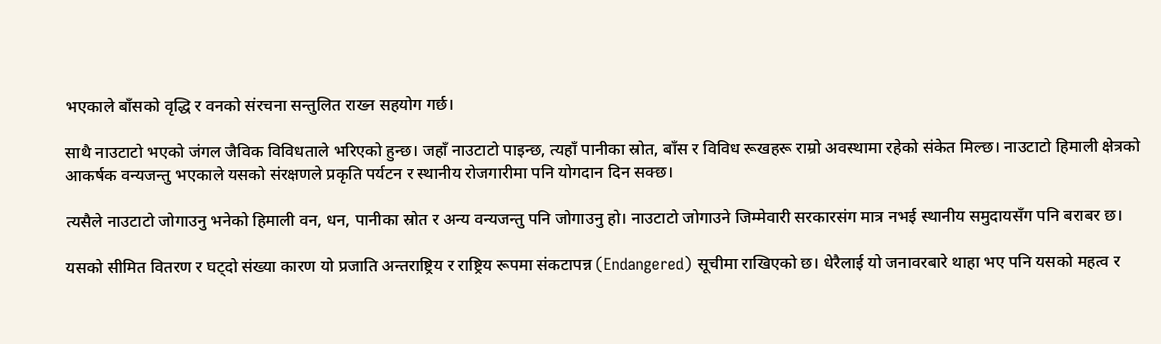भएकाले बाँसको वृद्धि र वनको संरचना सन्तुलित राख्न सहयोग गर्छ।

साथै नाउटाटो भएको जंगल जैविक विविधताले भरिएको हुन्छ। जहाँ नाउटाटो पाइन्छ, त्यहाँ पानीका स्रोत, बाँस र विविध रूखहरू राम्रो अवस्थामा रहेको संकेत मिल्छ। नाउटाटो हिमाली क्षेत्रको आकर्षक वन्यजन्तु भएकाले यसको संरक्षणले प्रकृति पर्यटन र स्थानीय रोजगारीमा पनि योगदान दिन सक्छ।

त्यसैले नाउटाटो जोगाउनु भनेको हिमाली वन, धन, पानीका स्रोत र अन्य वन्यजन्तु पनि जोगाउनु हो। नाउटाटो जोगाउने जिम्मेवारी सरकारसंग मात्र नभई स्थानीय समुदायसँग पनि बराबर छ।

यसको सीमित वितरण र घट्दो संख्या कारण यो प्रजाति अन्तराष्ट्रिय र राष्ट्रिय रूपमा संकटापन्न (Endangered) सूचीमा राखिएको छ। धेरैलाई यो जनावरबारे थाहा भए पनि यसको महत्व र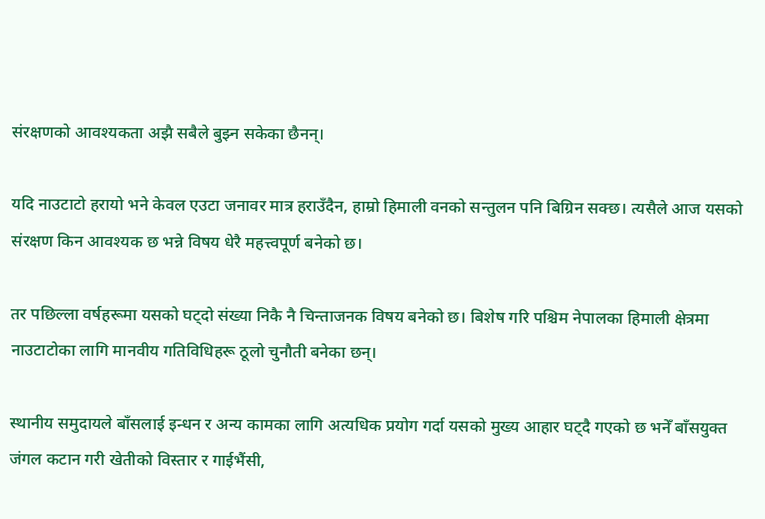संरक्षणको आवश्यकता अझै सबैले बुझ्न सकेका छैनन्।

यदि नाउटाटो हरायो भने केवल एउटा जनावर मात्र हराउँदैन, हाम्रो हिमाली वनको सन्तुलन पनि बिग्रिन सक्छ। त्यसैले आज यसको संरक्षण किन आवश्यक छ भन्ने विषय धेरै महत्त्वपूर्ण बनेको छ।

तर पछिल्ला वर्षहरूमा यसको घट्दो संख्या निकै नै चिन्ताजनक विषय बनेको छ। बिशेष गरि पश्चिम नेपालका हिमाली क्षेत्रमा नाउटाटोका लागि मानवीय गतिविधिहरू ठूलो चुनौती बनेका छन्।

स्थानीय समुदायले बाँसलाई इन्धन र अन्य कामका लागि अत्यधिक प्रयोग गर्दा यसको मुख्य आहार घट्दै गएको छ भनेँ बाँसयुक्त जंगल कटान गरी खेतीको विस्तार र गाईभैंसी,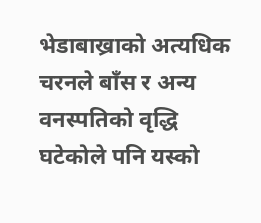भेडाबाख्राको अत्यधिक चरनले बाँस र अन्य वनस्पतिको वृद्धि घटेकोले पनि यस्को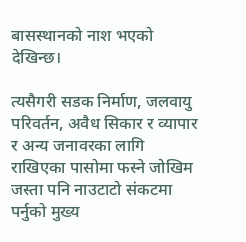बासस्थानको नाश भएको देखिन्छ।

त्यसैगरी सडक निर्माण, जलवायु परिवर्तन, अवैध सिकार र व्यापार र अन्य जनावरका लागि राखिएका पासोमा फस्ने जोखिम जस्ता पनि नाउटाटो संकटमा पर्नुको मुख्य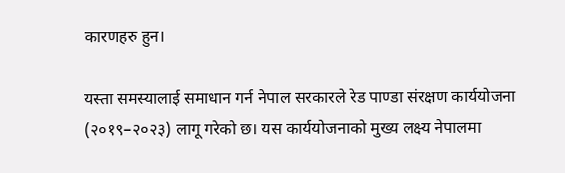कारणहरु हुन।

यस्ता समस्यालाई समाधान गर्न नेपाल सरकारले रेड पाण्डा संरक्षण कार्ययोजना (२०१९–२०२३) लागू गरेको छ। यस कार्ययोजनाको मुख्य लक्ष्य नेपालमा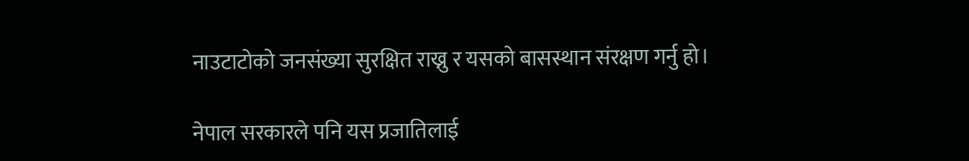नाउटाटोको जनसंख्या सुरक्षित राख्नु र यसको बासस्थान संरक्षण गर्नु हो।

नेपाल सरकारले पनि यस प्रजातिलाई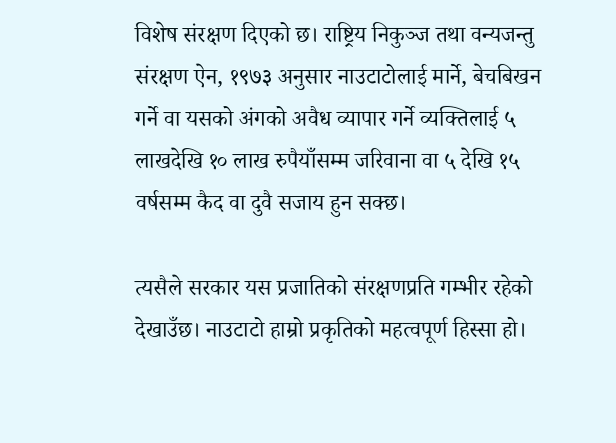विशेष संरक्षण दिएको छ। राष्ट्रिय निकुञ्ज तथा वन्यजन्तु संरक्षण ऐन, १९७३ अनुसार नाउटाटोलाई मार्ने, बेचबिखन गर्ने वा यसको अंगको अवैध व्यापार गर्ने व्यक्तिलाई ५ लाखदेखि १० लाख रुपैयाँसम्म जरिवाना वा ५ देखि १५ वर्षसम्म कैद वा दुवै सजाय हुन सक्छ।

त्यसैले सरकार यस प्रजातिको संरक्षणप्रति गम्भीर रहेको देखाउँछ। नाउटाटो हाम्रो प्रकृतिको महत्वपूर्ण हिस्सा हो।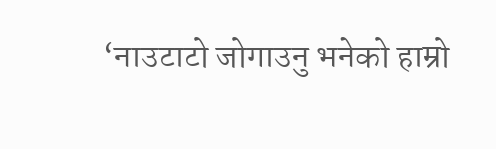‘नाउटाटो जोगाउनु भनेको हाम्रो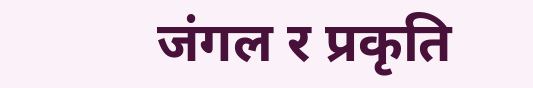जंगल र प्रकृति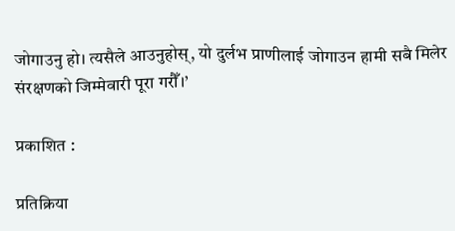जोगाउनु हो। त्यसैले आउनुहोस्, यो दुर्लभ प्राणीलाई जोगाउन हामी सबै मिलेर संरक्षणको जिम्मेवारी पूरा गरौँ।’

प्रकाशित :

प्रतिक्रिया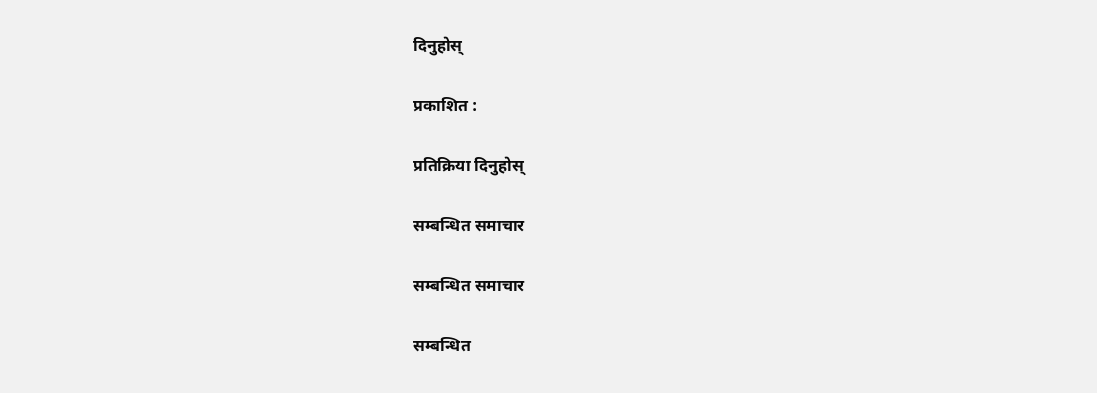दिनुहोस्

प्रकाशित :

प्रतिक्रिया दिनुहोस्

सम्बन्धित समाचार

सम्बन्धित समाचार

सम्बन्धित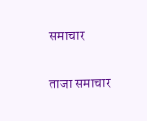समाचार

ताजा समाचार